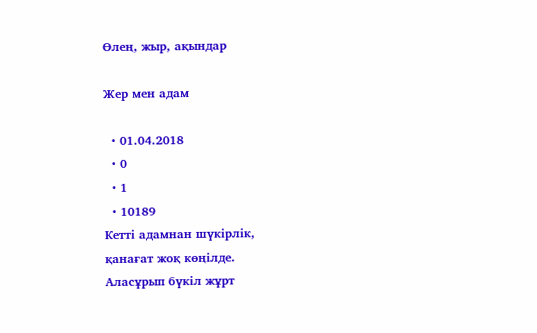Өлең, жыр, ақындар

Жер мен адам

  • 01.04.2018
  • 0
  • 1
  • 10189
Кетті адамнан шүкірлік,
қанағат жоқ көңілде.
Аласұрып бүкіл жұрт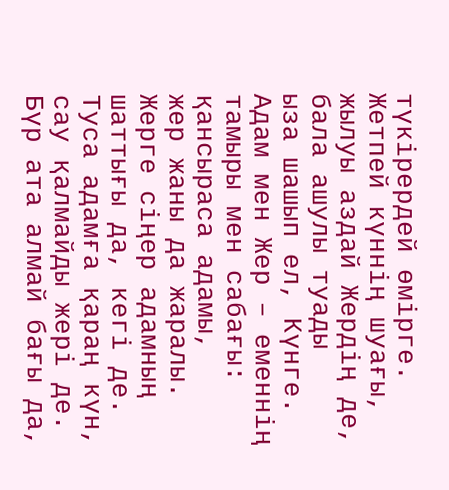түкірердей өмірге.
Жетпей күннің шуағы,
жылуы аздай Жердің де,
бала ашулы туады
ыза шашып ел, Күнге.
Адам мен Жер – еменнің
тамыры мен сабағы:
қансыраса адамы,
жер жаны да жаралы.
Жерге сіңер адамның
шаттығы да, кегі де.
Туса адамға қараң күн,
сау қалмайды жері де.
Бүр ата алмай бағы да,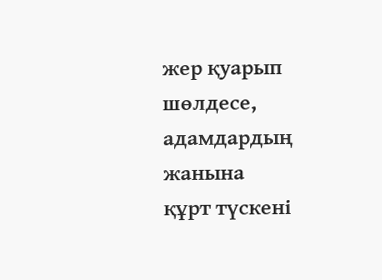жер қуарып шөлдесе,
адамдардың жанына
құрт түскені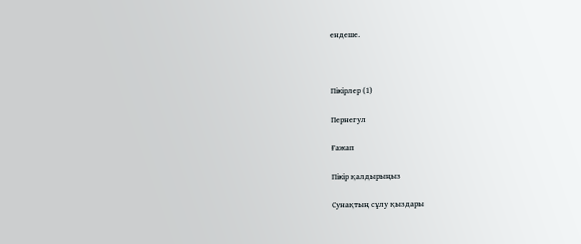ендеше.



Пікірлер (1)

Пернегул

Ғажап

Пікір қалдырыңыз

Сунақтың сұлу қыздары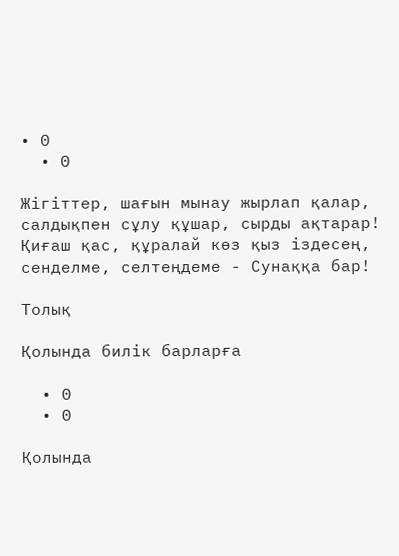• 0
  • 0

Жігіттер, шағын мынау жырлап қалар,
салдықпен сұлу құшар, сырды ақтарар!
Қиғаш қас, құралай көз қыз іздесең,
сенделме, селтеңдеме - Сунаққа бар!

Толық

Қолында билік барларға

  • 0
  • 0

Қолында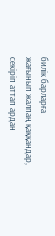билік барларға
жағынып жалпаң қаққандар,
секіріп аттап ардан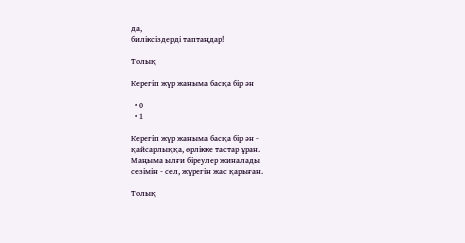да,
биліксіздерді таптаңдар!

Толық

Керегіп жүр жаныма басқа бір ән

  • 0
  • 1

Керегіп жүр жаныма басқа бір ән -
қайсарлыққа, өрлікке тастар ұран.
Маңыма ылғи біреулер жиналады
сезімін - сел, жүрегін жас қарыған.

Толық